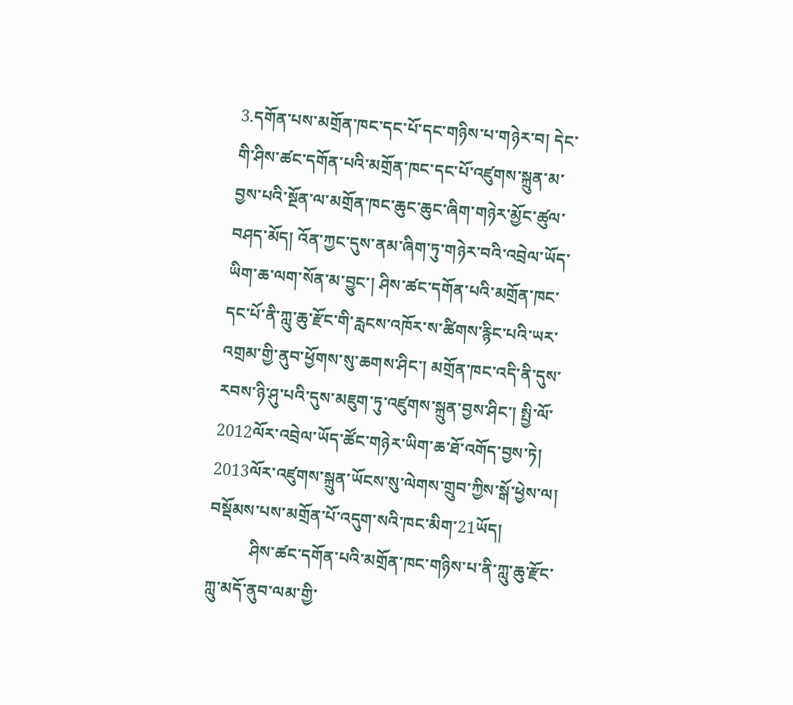3.དགོན་པས་མགྲོན་ཁང་དང་པོ་དང་གཉིས་པ་གཉེར་བ། དེང་གི་ཤིས་ཚང་དགོན་པའི་མགྲོན་ཁང་དང་པོ་འཛུགས་སྐྲུན་མ་བྱས་པའི་སྔོན་ལ་མགྲོན་ཁང་ཆུང་ཆུང་ཞིག་གཉེར་མྱོང་ཚུལ་བཤད་མོད། འོན་ཀྱང་དུས་ནམ་ཞིག་ཏུ་གཉེར་བའི་འབྲེལ་ཡོད་ཡིག་ཆ་ལག་སོན་མ་བྱུང་། ཤིས་ཚང་དགོན་པའི་མགྲོན་ཁང་དང་པོ་ནི་ཀླུ་ཆུ་རྫོང་གི་རླངས་འཁོར་ས་ཚིགས་རྙིང་པའི་ཡར་འགྲམ་གྱི་ནུབ་ཕྱོགས་སུ་ཆགས་ཤིང་། མགྲོན་ཁང་འདི་ནི་དུས་རབས་ཉི་ཤུ་པའི་དུས་མཇུག་ཏུ་འཛུགས་སྐྲུན་བྱས་ཤིང་། སྤྱི་ལོ་2012ལོར་འབྲེལ་ཡོད་ཚོང་གཉེར་ཡིག་ཆ་ཐོ་འགོད་བྱས་ཏེ། 2013ལོར་འཛུགས་སྐྲུན་ཡོངས་སུ་ལེགས་གྲུབ་ཀྱིས་སྒོ་ཕྱེས་ལ། བསྡོམས་པས་མགྲོན་པོ་འདུག་སའི་ཁང་མིག་21ཡོད།
          ཤིས་ཚང་དགོན་པའི་མགྲོན་ཁང་གཉིས་པ་ནི་ཀླུ་ཆུ་རྫོང་ཀླུ་མདོ་ནུབ་ལམ་གྱི་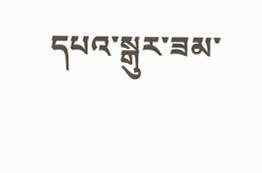དཔའ་སྒུར་ཟམ་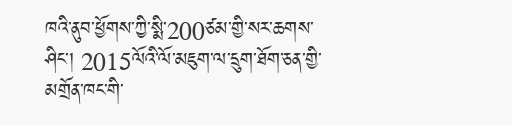ཁའི་ནུབ་ཕྱོགས་ཀྱི་སྨི་200ཙམ་གྱི་སར་ཆགས་ཤིང་། 2015ལོའི་ལོ་མཇུག་ལ་དྲུག་ཐོག་ཅན་གྱི་མགྲོན་ཁང་གི་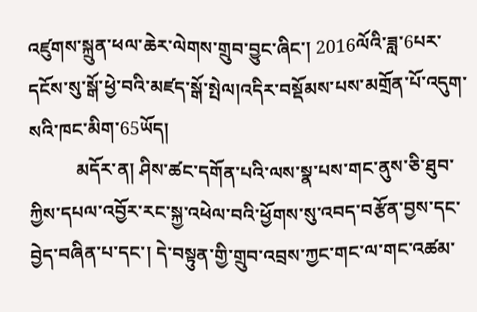འཛུགས་སྐྲུན་ཕལ་ཆེར་ལེགས་གྲུབ་བྱུང་ཞིང་། 2016ལོའི་ཟླ་6པར་དངོས་སུ་སྒོ་ཕྱེ་བའི་མཛད་སྒོ་སྤེལ།འདིར་བསྡོམས་པས་མགྲོན་པོ་འདུག་སའི་ཁང་མིག་65ཡོད།
          མདོར་ན། ཤིས་ཚང་དགོན་པའི་ལས་སྣ་པས་གང་ནུས་ཅི་ཐུབ་ཀྱིས་དཔལ་འབྱོར་རང་སྐྱ་འཕེལ་བའི་ཕྱོགས་སུ་འབད་བརྩོན་བྱས་དང་བྱེད་བཞིན་པ་དང་། དེ་བསྟུན་གྱི་གྲུབ་འབྲས་ཀྱང་གང་ལ་གང་འཚམ་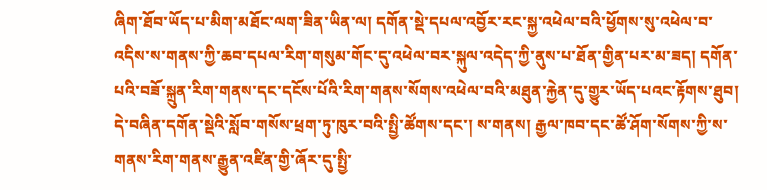ཞིག་ཐོབ་ཡོད་པ་མིག་མཐོང་ལག་ཟིན་ཡིན་ལ། དགོན་སྡེ་དཔལ་འབྱོར་རང་སྐྱ་འཕེལ་བའི་ཕྱོགས་སུ་འཕེལ་བ་འདིས་ས་གནས་ཀྱི་ཆབ་དཔལ་རིག་གསུམ་གོང་དུ་འཕེལ་བར་སྐུལ་འདེད་ཀྱི་ནུས་པ་ཐོན་གྱིན་པར་མ་ཟད། དགོན་པའི་བཟོ་སྐྲུན་རིག་གནས་དང་དངོས་པོའི་རིག་གནས་སོགས་འཕེལ་བའི་མཐུན་རྐྱེན་དུ་གྱུར་ཡོད་པའང་རྟོགས་ཐུབ། དེ་བཞིན་དགོན་སྡེའི་སློབ་གསོས་ཕྲག་ཏུ་ཁུར་བའི་སྤྱི་ཚོགས་དང་། ས་གནས། རྒྱལ་ཁབ་དང་ཚོ་ཤོག་སོགས་ཀྱི་ས་གནས་རིག་གནས་རྒྱུན་འཛིན་གྱི་ཞོར་དུ་སྤྱི་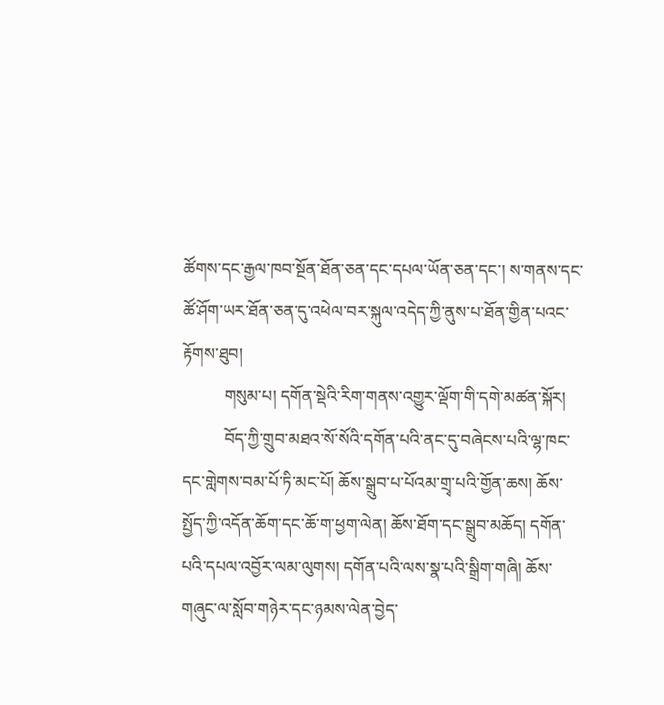ཚོགས་དང་རྒྱལ་ཁབ་སྔོན་ཐོན་ཅན་དང་དཔལ་ཡོན་ཅན་དང་། ས་གནས་དང་ཚོ་ཤོག་ཡར་ཐོན་ཅན་དུ་འཕེལ་བར་སྐུལ་འདེད་ཀྱི་ནུས་པ་ཐོན་གྱིན་པའང་རྟོགས་ཐུབ།
          གསུམ་པ། དགོན་སྡེའི་རིག་གནས་འགྱུར་ལྡོག་གི་དགེ་མཚན་སྐོར།
          བོད་ཀྱི་གྲུབ་མཐའ་སོ་སོའི་དགོན་པའི་ནང་དུ་བཞེངས་པའི་ལྷ་ཁང་དང་གླེགས་བམ་པོ་ཏི་མང་པོ། ཆོས་སྒྲུབ་པ་པོའམ་གྲྭ་པའི་གྱོན་ཆས། ཆོས་སྤྱོད་ཀྱི་འདོན་ཆོག་དང་ཆོ་ག་ཕྱག་ལེན། ཆོས་ཐོག་དང་སྒྲུབ་མཆོད། དགོན་པའི་དཔལ་འབྱོར་ལམ་ལུགས། དགོན་པའི་ལས་སྣ་པའི་སྒྲིག་གཞི། ཆོས་གཞུང་ལ་སློབ་གཉེར་དང་ཉམས་ལེན་བྱེད་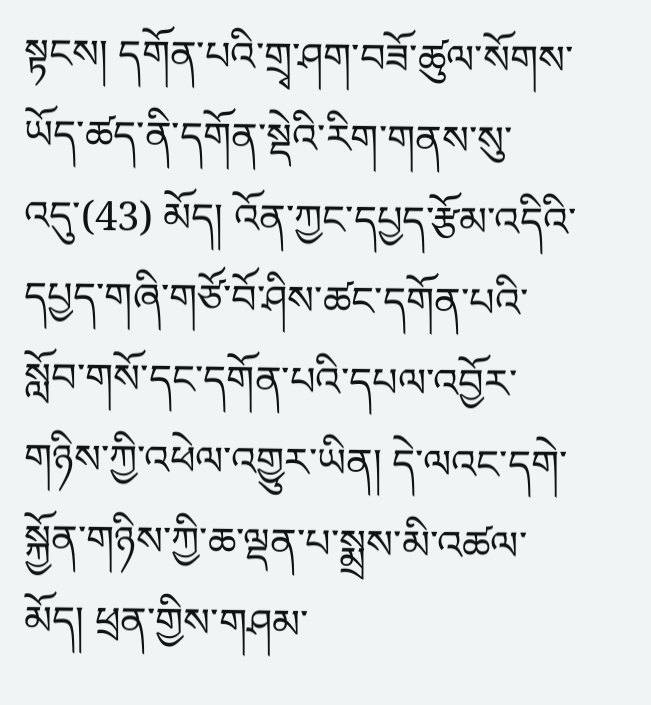སྟངས། དགོན་པའི་གྲྭ་ཤག་བཟོ་ཚུལ་སོགས་ཡོད་ཚད་ནི་དགོན་སྡེའི་རིག་གནས་སུ་འདུ་(43) མོད། འོན་ཀྱང་དཔྱད་རྩོམ་འདིའི་དཔྱད་གཞི་གཙོ་བོ་ཤིས་ཚང་དགོན་པའི་སློབ་གསོ་དང་དགོན་པའི་དཔལ་འབྱོར་གཉིས་ཀྱི་འཕེལ་འགྱུར་ཡིན། དེ་ལའང་དགེ་སྐྱོན་གཉིས་ཀྱི་ཆ་ལྡན་པ་སྨྲས་མི་འཚལ་མོད། ཕྲན་གྱིས་གཤམ་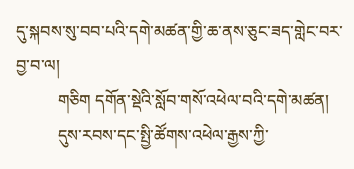དུ་སྐབས་སུ་བབ་པའི་དགེ་མཚན་གྱི་ཆ་ནས་ཅུང་ཟད་གླེང་བར་བྱ་བ་ལ།
          གཅིག དགོན་སྡེའི་སློབ་གསོ་འཕེལ་བའི་དགེ་མཚན།
          དུས་རབས་དང་སྤྱི་ཚོགས་འཕེལ་རྒྱས་ཀྱི་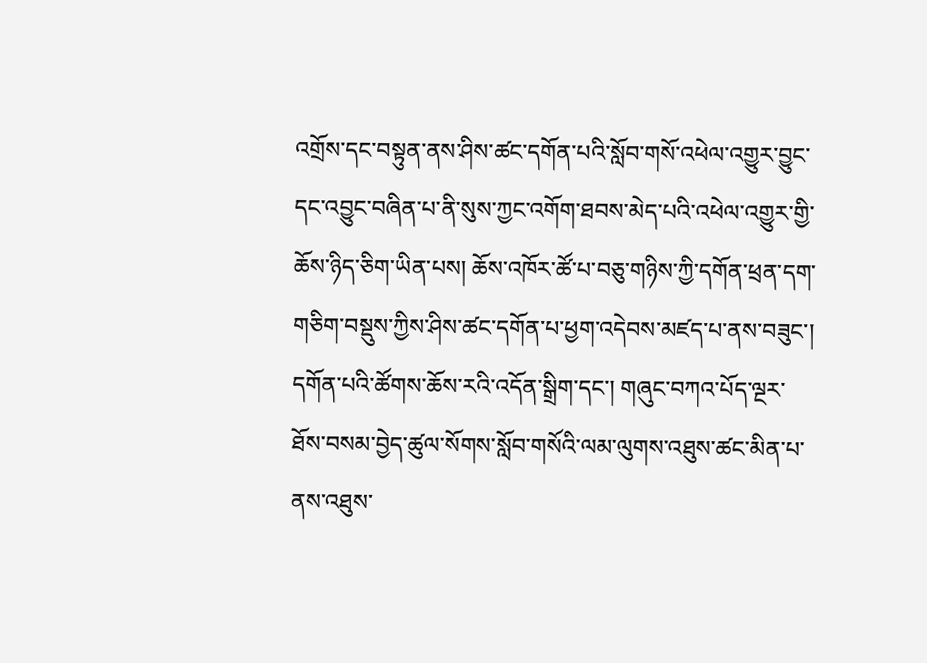འགྲོས་དང་བསྟུན་ནས་ཤིས་ཚང་དགོན་པའི་སློབ་གསོ་འཕེལ་འགྱུར་བྱུང་དང་འབྱུང་བཞིན་པ་ནི་སུས་ཀྱང་འགོག་ཐབས་མེད་པའི་འཕེལ་འགྱུར་གྱི་ཆོས་ཉིད་ཅིག་ཡིན་པས། ཆོས་འཁོར་ཚོ་པ་བཅུ་གཉིས་ཀྱི་དགོན་ཕྲན་དག་གཅིག་བསྡུས་ཀྱིས་ཤིས་ཚང་དགོན་པ་ཕྱག་འདེབས་མཛད་པ་ནས་བཟུང་། དགོན་པའི་ཚོགས་ཆོས་རའི་འདོན་སྒྲིག་དང་། གཞུང་བཀའ་པོད་ལྔར་ཐོས་བསམ་བྱེད་ཚུལ་སོགས་སློབ་གསོའི་ལམ་ལུགས་འཐུས་ཚང་མིན་པ་ནས་འཐུས་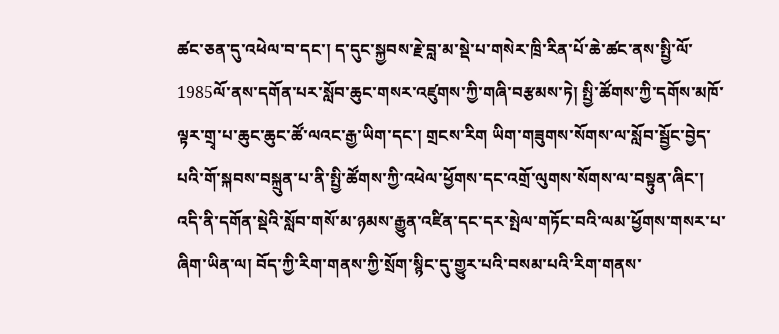ཚང་ཅན་དུ་འཕེལ་བ་དང་། ད་དུང་སྐྱབས་རྗེ་བླ་མ་སྡེ་པ་གསེར་ཁྲི་རིན་པོ་ཆེ་ཚང་ནས་སྤྱི་ལོ་1985ལོ་ནས་དགོན་པར་སློབ་ཆུང་གསར་འཛུགས་ཀྱི་གཞི་བརྩམས་ཏེ། སྤྱི་ཚོགས་ཀྱི་དགོས་མཁོ་ལྟར་གྲྭ་པ་ཆུང་ཆུང་ཚོ་ལའང་རྒྱ་ཡིག་དང་། གྲངས་རིག ཡིག་གཟུགས་སོགས་ལ་སློབ་སྦྱོང་བྱེད་པའི་གོ་སྐབས་བསྐྲུན་པ་ནི་སྤྱི་ཚོགས་ཀྱི་འཕེལ་ཕྱོགས་དང་འགྲོ་ལུགས་སོགས་ལ་བསྟུན་ཞིང་། འདི་ནི་དགོན་སྡེའི་སློབ་གསོ་མ་ཉམས་རྒྱུན་འཛིན་དང་དར་སྤེལ་གཏོང་བའི་ལམ་ཕྱོགས་གསར་པ་ཞིག་ཡིན་ལ། བོད་ཀྱི་རིག་གནས་ཀྱི་སྲོག་སྙིང་དུ་གྱུར་པའི་བསམ་པའི་རིག་གནས་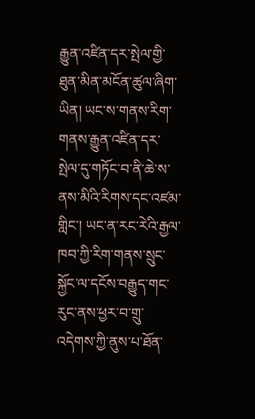རྒྱུན་འཛིན་དར་སྤེལ་གྱི་ཐུན་མིན་མངོན་ཚུལ་ཞིག་ཡིན། ཡང་ས་གནས་རིག་གནས་རྒྱུན་འཛིན་དར་སྤེལ་དུ་གཏོང་བ་ནི་ཆེ་ས་ནས་མིའི་རིགས་དང་འཛམ་གླིང་། ཡང་ན་རང་རེའི་རྒྱལ་ཁབ་ཀྱི་རིག་གནས་སྲུང་སྐྱོང་ལ་དངོས་བརྒྱུད་གང་རུང་ནས་ཕྱར་བ་གྲུ་འདེགས་ཀྱི་ནུས་པ་ཐོན་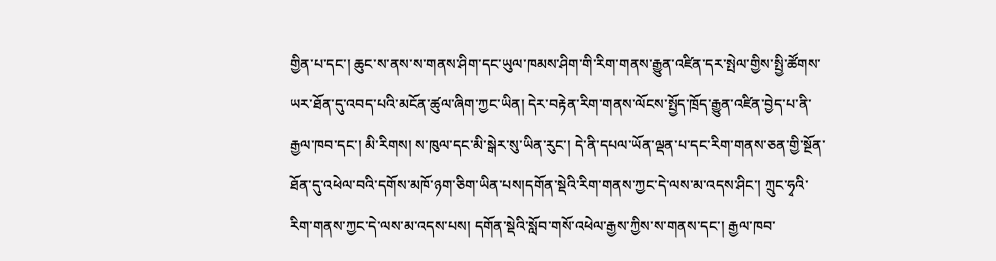གྱིན་པ་དང་། ཆུང་ས་ནས་ས་གནས་ཤིག་དང་ཡུལ་ཁམས་ཤིག་གི་རིག་གནས་རྒྱུན་འཛིན་དར་སྤེལ་གྱིས་སྤྱི་ཚོགས་ཡར་ཐོན་དུ་འབད་པའི་མངོན་ཚུལ་ཞིག་ཀྱང་ཡིན། དེར་བརྟེན་རིག་གནས་ལོངས་སྤྱོད་ཁྲོད་རྒྱུན་འཛིན་བྱེད་པ་ནི་རྒྱལ་ཁབ་དང་། མི་རིགས། ས་ཁུལ་དང་མི་སྒེར་སུ་ཡིན་རུང་། དེ་ནི་དཔལ་ཡོན་ལྡན་པ་དང་རིག་གནས་ཅན་གྱི་སྔོན་ཐོན་དུ་འཕེལ་བའི་དགོས་མཁོ་ཉག་ཅིག་ཡིན་པས།དགོན་སྡེའི་རིག་གནས་ཀྱང་དེ་ལས་མ་འདས་ཤིང་། ཀྲུང་ཧྭའི་རིག་གནས་ཀྱང་དེ་ལས་མ་འདས་པས། དགོན་སྡེའི་སློབ་གསོ་འཕེལ་རྒྱས་ཀྱིས་ས་གནས་དང་། རྒྱལ་ཁབ་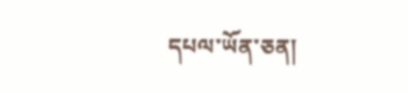དཔལ་ཡོན་ཅན།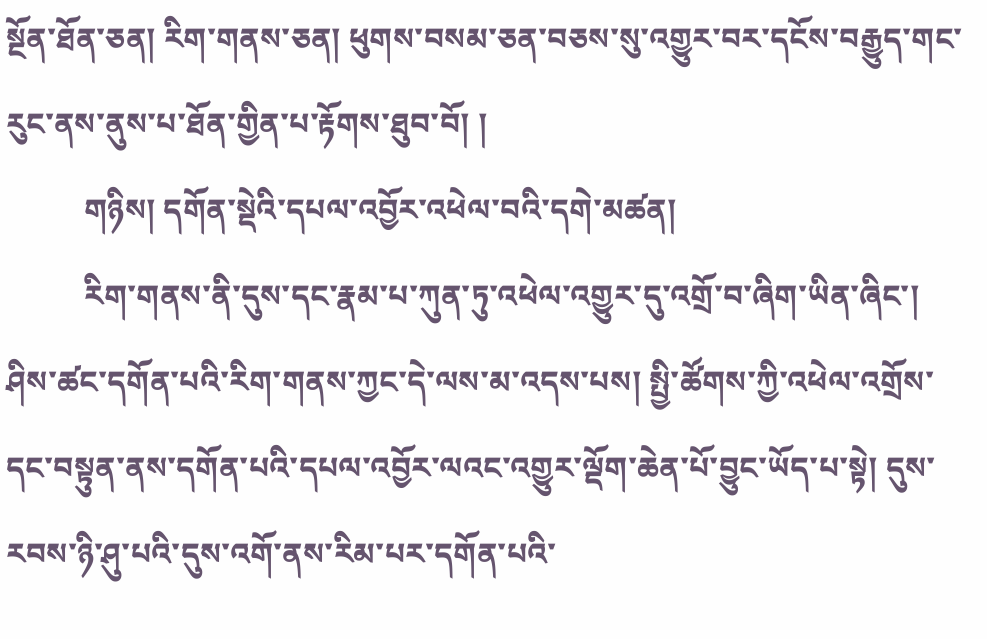སྔོན་ཐོན་ཅན། རིག་གནས་ཅན། ཕུགས་བསམ་ཅན་བཅས་སུ་འགྱུར་བར་དངོས་བརྒྱུད་གང་རུང་ནས་ནུས་པ་ཐོན་གྱིན་པ་རྟོགས་ཐུབ་བོ། །
          གཉིས། དགོན་སྡེའི་དཔལ་འབྱོར་འཕེལ་བའི་དགེ་མཚན།
          རིག་གནས་ནི་དུས་དང་རྣམ་པ་ཀུན་ཏུ་འཕེལ་འགྱུར་དུ་འགྲོ་བ་ཞིག་ཡིན་ཞིང་། ཤིས་ཚང་དགོན་པའི་རིག་གནས་ཀྱང་དེ་ལས་མ་འདས་པས། སྤྱི་ཚོགས་ཀྱི་འཕེལ་འགྲོས་དང་བསྟུན་ནས་དགོན་པའི་དཔལ་འབྱོར་ལའང་འགྱུར་ལྡོག་ཆེན་པོ་བྱུང་ཡོད་པ་སྟེ། དུས་རབས་ཉི་ཤུ་པའི་དུས་འགོ་ནས་རིམ་པར་དགོན་པའི་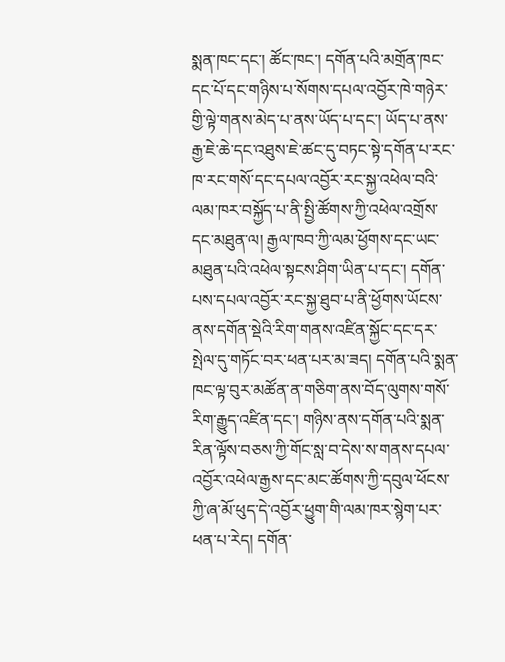སྨན་ཁང་དང་། ཚོང་ཁང་། དགོན་པའི་མགྲོན་ཁང་དང་པོ་དང་གཉིས་པ་སོགས་དཔལ་འབྱོར་ཁེ་གཉེར་གྱི་ལྟེ་གནས་མེད་པ་ནས་ཡོད་པ་དང་། ཡོད་པ་ནས་རྒྱ་ཇེ་ཆེ་དང་འཐུས་ཇེ་ཚང་དུ་བཏང་སྟེ་དགོན་པ་རང་ཁ་རང་གསོ་དང་དཔལ་འབྱོར་རང་སྐྱ་འཕེལ་བའི་ལམ་ཁར་བསྐྱོད་པ་ནི་སྤྱི་ཚོགས་ཀྱི་འཕེལ་འགྲོས་དང་མཐུན་ལ། རྒྱལ་ཁབ་ཀྱི་ལམ་ཕྱོགས་དང་ཡང་མཐུན་པའི་འཕེལ་སྟངས་ཤིག་ཡིན་པ་དང་། དགོན་པས་དཔལ་འབྱོར་རང་སྐྱ་ཐུབ་པ་ནི་ཕྱོགས་ཡོངས་ནས་དགོན་སྡེའི་རིག་གནས་འཛིན་སྐྱོང་དང་དར་སྤེལ་དུ་གཏོང་བར་ཕན་པར་མ་ཟད། དགོན་པའི་སྨན་ཁང་ལྟ་བུར་མཚོན་ན་གཅིག་ནས་བོད་ལུགས་གསོ་རིག་རྒྱུད་འཛིན་དང་། གཉིས་ནས་དགོན་པའི་སྨན་རིན་ལྟོས་བཅས་ཀྱི་གོང་སླ་བ་དེས་ས་གནས་དཔལ་འབྱོར་འཕེལ་རྒྱས་དང་མང་ཚོགས་ཀྱི་དབུལ་ཕོངས་ཀྱི་ཞ་མོ་ཕུད་དེ་འབྱོར་ཕྱུག་གི་ལམ་ཁར་སྙེག་པར་ཕན་པ་རེད། དགོན་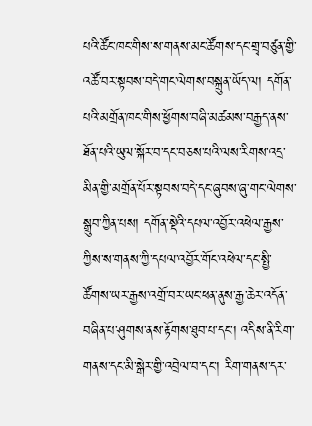པའི་ཚོང་ཁང་གིས་ས་གནས་མང་ཚོགས་དང་གྲྭ་བཙུན་གྱི་འཚོ་བར་སྟབས་བདེ་གང་ལེགས་བསྐྲུན་ཡོད་ལ། དགོན་པའི་མགྲོན་ཁང་གིས་ཕྱོགས་བཞི་མཚམས་བརྒྱད་ནས་ཐོན་པའི་ཡུལ་སྐོར་བ་དང་བཅས་པའི་ལས་རིགས་འདྲ་མིན་གྱི་མགྲོན་པོར་སྟབས་བདེ་དང་ཞུབས་ཞུ་གང་ལེགས་སྒྲུབ་ཀྱིན་པས། དགོན་སྡེའི་དཔལ་འབྱོར་འཕེལ་རྒྱས་ཀྱིས་ས་གནས་ཀྱི་དཔལ་འབྱོར་གོང་འཕེལ་དང་སྤྱི་ཚོགས་ཡར་རྒྱས་འགྲོ་བར་ཡང་ཕན་ནུས་རྒྱ་ཆེར་འདོན་བཞིན་པ་ཤུགས་ནས་རྟོགས་ཐུབ་པ་དང་། འདིས་ནི་རིག་གནས་དང་མི་སྒེར་གྱི་འབྲེལ་བ་དང་། རིག་གནས་དར་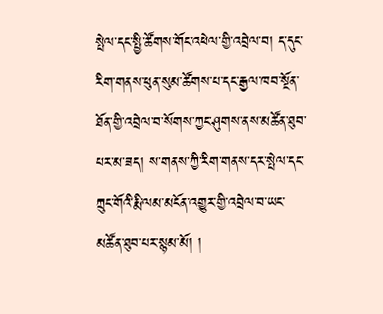སྤེལ་དང་སྤྱི་ཚོགས་གོང་འཕེལ་གྱི་འབྲེལ་བ། ད་དུང་རིག་གནས་ཕུན་སུམ་ཚོགས་པ་དང་རྒྱལ་ཁབ་སྔོན་ཐོན་གྱི་འབྲེལ་བ་སོགས་ཀྱང་ཤུགས་ནས་མཚོན་ཐུབ་པར་མ་ཟད། ས་གནས་ཀྱི་རིག་གནས་དར་སྤེལ་དང་ཀྲུང་གོའི་རྨི་ལམ་མངོན་འགྱུར་གྱི་འབྲེལ་བ་ཡང་མཚོན་ཐུབ་པར་སྙམ་མོ། །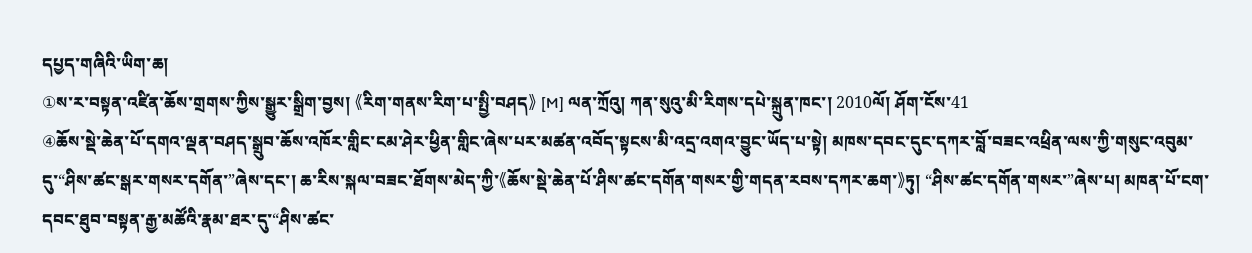དཔྱད་གཞིའི་ཡིག་ཆ།
①ས་ར་བསྟན་འཛིན་ཆོས་གྲགས་ཀྱིས་སྒྱུར་སྒྲིག་བྱས། 《རིག་གནས་རིག་པ་སྤྱི་བཤད》 [M] ལན་ཀྲོའུ། ཀན་སུའུ་མི་རིགས་དཔེ་སྐྲུན་ཁང་། 2010ལོ། ཤོག་ངོས་41
④ཆོས་སྡེ་ཆེན་པོ་དགའ་ལྡན་བཤད་སྒྲུབ་ཆོས་འཁོར་གླིང་ངམ་ཤེར་ཕྱིན་གླིང་ཞེས་པར་མཚན་འབོད་སྟངས་མི་འདྲ་འགའ་བྱུང་ཡོད་པ་སྟེ། མཁས་དབང་དུང་དཀར་བློ་བཟང་འཕྲིན་ལས་ཀྱི་གསུང་འབུམ་དུ་“ཤིས་ཚང་སྒར་གསར་དགོན་”ཞེས་དང་། ཆ་རིས་སྐལ་བཟང་ཐོགས་མེད་ཀྱི་《ཆོས་སྡེ་ཆེན་པོ་ཤིས་ཚང་དགོན་གསར་གྱི་གདན་རབས་དཀར་ཆག་》ཏུ། “ཤིས་ཚང་དགོན་གསར་”ཞེས་པ། མཁན་པོ་ངག་དབང་ཐུབ་བསྟན་རྒྱ་མཚོའི་རྣམ་ཐར་དུ་“ཤིས་ཚང་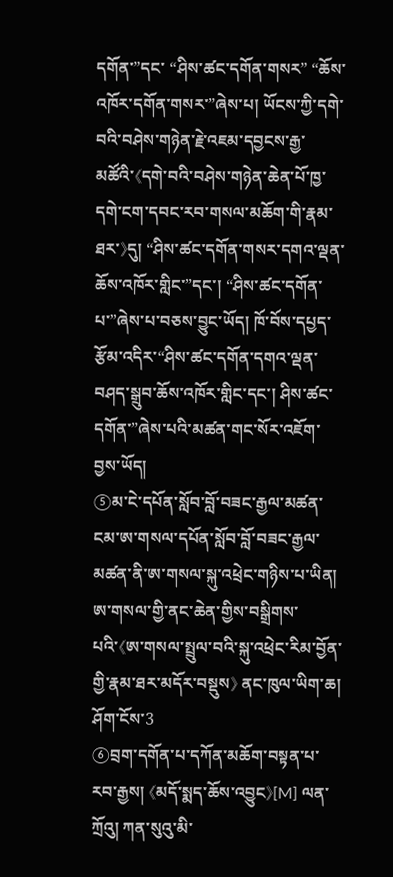དགོན་”དང་ “ཤིས་ཚང་དགོན་གསར” “ཆོས་འཁོར་དགོན་གསར་”ཞེས་པ། ཡོངས་ཀྱི་དགེ་བའི་བཤེས་གཉེན་རྗེ་འཇམ་དབྱངས་རྒྱ་མཚོའི་《དགེ་བའི་བཤེས་གཉེན་ཆེན་པོ་ཁྱ་དགེ་ངག་དབང་རབ་གསལ་མཆོག་གི་རྣམ་ཐར་》དུ། “ཤིས་ཚང་དགོན་གསར་དགའ་ལྡན་ཆོས་འཁོར་གླིང་”དང་། “ཤིས་ཚང་དགོན་པ་”ཞེས་པ་བཅས་བྱུང་ཡོད། ཁོ་བོས་དཔྱད་རྩོམ་འདིར་“ཤིས་ཚང་དགོན་དགའ་ལྡན་བཤད་སྒྲུབ་ཆོས་འཁོར་གླིང་དང་། ཤིས་ཚང་དགོན་”ཞེས་པའི་མཚན་གང་སོར་འཇོག་བྱས་ཡོད།
⑤མ་ངེ་དཔོན་སློབ་བློ་བཟང་རྒྱལ་མཚན་ངམ་ཨ་གསལ་དཔོན་སློབ་བློ་བཟང་རྒྱལ་མཚན་ནི་ཨ་གསལ་སྐུ་འཕྲེང་གཉིས་པ་ཡིན། ཨ་གསལ་གྱི་ནང་ཆེན་གྱིས་བསྒྲིགས་པའི་《ཨ་གསལ་སྤྲུལ་བའི་སྐུ་འཕྲེང་རིམ་བྱོན་གྱི་རྣམ་ཐར་མདོར་བསྡུས》 ནང་ཁུལ་ཡིག་ཆ། ཤོག་ངོས་3
⑥བྲག་དགོན་པ་དཀོན་མཆོག་བསྟན་པ་རབ་རྒྱས། 《མདོ་སྨད་ཆོས་འབྱུང》[M] ལན་ཀྲོའུ། ཀན་སུའུ་མི་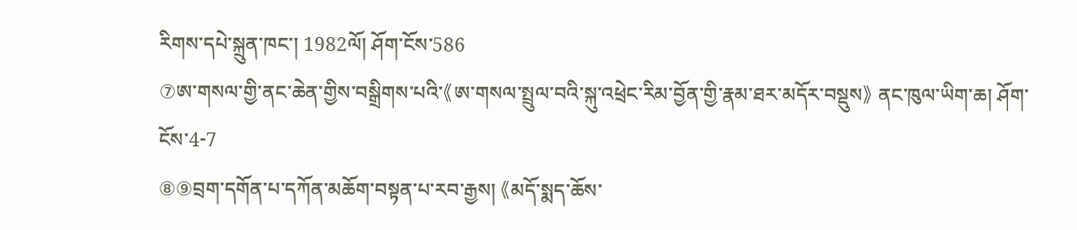རིགས་དཔེ་སྐྲུན་ཁང་། 1982ལོ། ཤོག་ངོས་586
⑦ཨ་གསལ་གྱི་ནང་ཆེན་གྱིས་བསྒྲིགས་པའི་《ཨ་གསལ་སྤྲུལ་བའི་སྐུ་འཕྲེང་རིམ་བྱོན་གྱི་རྣམ་ཐར་མདོར་བསྡུས》 ནང་ཁུལ་ཡིག་ཆ། ཤོག་ངོས་4-7
⑧⑨བྲག་དགོན་པ་དཀོན་མཆོག་བསྟན་པ་རབ་རྒྱས། 《མདོ་སྨད་ཆོས་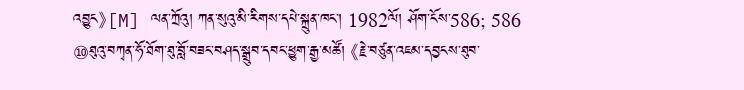འབྱུང》[M] ལན་ཀྲོའུ། ཀན་སུའུ་མི་རིགས་དཔེ་སྐྲུན་ཁང་། 1982ལོ། ཤོག་ངོས་586; 586
⑩ཐུའུ་བཀྭན་ཧོ་ཐོག་ཐུ་བློ་བཟང་བཤད་སྒྲུབ་དབང་ཕྱུག་རྒྱ་མཚོ། 《རྗེ་བཙུན་འཇམ་དབྱངས་ཐུབ་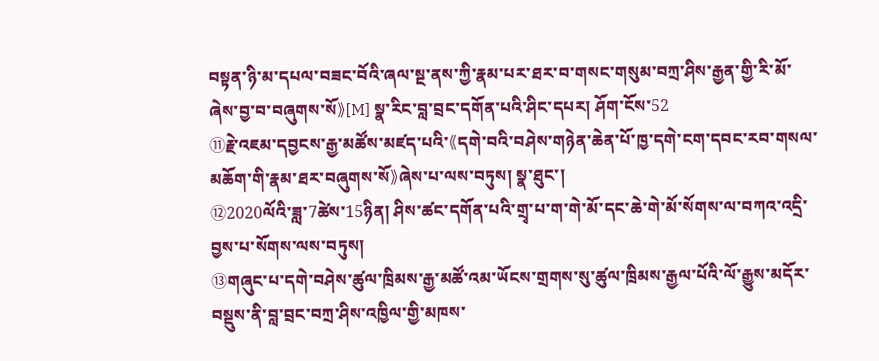བསྟན་ཉི་མ་དཔལ་བཟང་བོའི་ཞལ་སྔ་ནས་ཀྱི་རྣམ་པར་ཐར་བ་གསང་གསུམ་བཀྲ་ཤིས་རྒྱན་གྱི་རི་མོ་ཞེས་བྱ་བ་བཞུགས་སོ》[M] སྣ་རིང་བླ་བྲང་དགོན་པའི་ཤིང་དཔར། ཤོག་ངོས་52
⑪རྗེ་འཇམ་དབྱངས་རྒྱ་མཚོས་མཛད་པའི་《དགེ་བའི་བཤེས་གཉེན་ཆེན་པོ་ཁྱ་དགེ་ངག་དབང་རབ་གསལ་མཆོག་གི་རྣམ་ཐར་བཞུགས་སོ》ཞེས་པ་ལས་བཏུས། སྣ་ཐུང་།
⑫2020ལོའི་ཟླ་7ཚེས་15ཉིན། ཤིས་ཚང་དགོན་པའི་གྲྭ་པ་ག་གེ་མོ་དང་ཆེ་གེ་མོ་སོགས་ལ་བཀའ་འདྲི་བྱས་པ་སོགས་ལས་བཏུས།
⑬གཞུང་པ་དགེ་བཤེས་ཚུལ་ཁྲིམས་རྒྱ་མཚོ་འམ་ཡོངས་གྲགས་སུ་ཚུལ་ཁྲིམས་རྒྱལ་པོའི་ལོ་རྒྱུས་མདོར་བསྡུས་ནི་བླ་བྲང་བཀྲ་ཤིས་འཁྱིལ་གྱི་མཁས་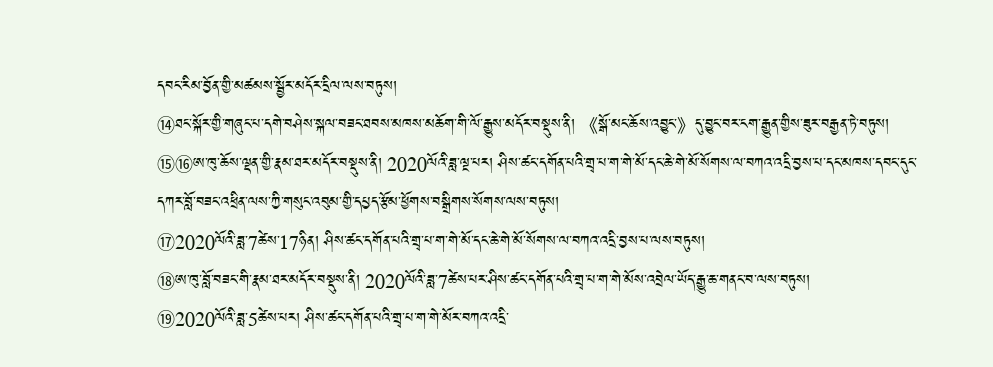དབང་རིམ་བྱོན་གྱི་མཚམས་སྦྱོར་མདོར་དྲིལ་ལས་བཏུས།
⑭ཐང་སྐོར་གྱི་གཞུང་པ་དགེ་བཤེས་སྐལ་བཟང་ཐབས་མཁས་མཆོག་གི་ལོ་རྒྱུས་མདོར་བསྡུས་ནི། 《སྒོ་མང་ཆོས་འབྱུང་》དུ་བྱུང་བར་ངག་རྒྱུན་གྱིས་ཟུར་བརྒྱན་ཏེ་བཏུས།
⑮⑯ཨ་ཁུ་ཆོས་ལྡན་གྱི་རྣམ་ཐར་མདོར་བསྡུས་ནི། 2020ལོའི་ཟླ་ལྔ་པར། ཤིས་ཚང་དགོན་པའི་གྲྭ་པ་ག་གེ་མོ་དང་ཆེ་གེ་མོ་སོགས་ལ་བཀའ་འདྲི་བྱས་པ་དང་མཁས་དབང་དུང་དཀར་བློ་བཟང་འཕྲིན་ལས་ཀྱི་གསུང་འབུམ་གྱི་དཔྱད་རྩོམ་ཕྱོགས་བསྒྲིགས་སོགས་ལས་བཏུས།
⑰2020ལོའི་ཟླ་7ཚེས་17ཉིན། ཤིས་ཚང་དགོན་པའི་གྲྭ་པ་ག་གེ་མོ་དང་ཆེ་གེ་མོ་སོགས་ལ་བཀའ་འདྲི་བྱས་པ་ལས་བཏུས།
⑱ཨ་ཁུ་བློ་བཟང་གི་རྣམ་ཐར་མདོར་བསྡུས་ནི། 2020ལོའི་ཟླ་7ཚེས་པར་ཤིས་ཚང་དགོན་པའི་གྲྭ་པ་ག་གེ་མོས་འབྲེལ་ཡོད་རྒྱུ་ཆ་གནང་བ་ལས་བཏུས།
⑲2020ལོའི་ཟླ་5ཚེས་པར། ཤིས་ཚང་དགོན་པའི་གྲྭ་པ་ག་གེ་མོར་བཀའ་འདྲི་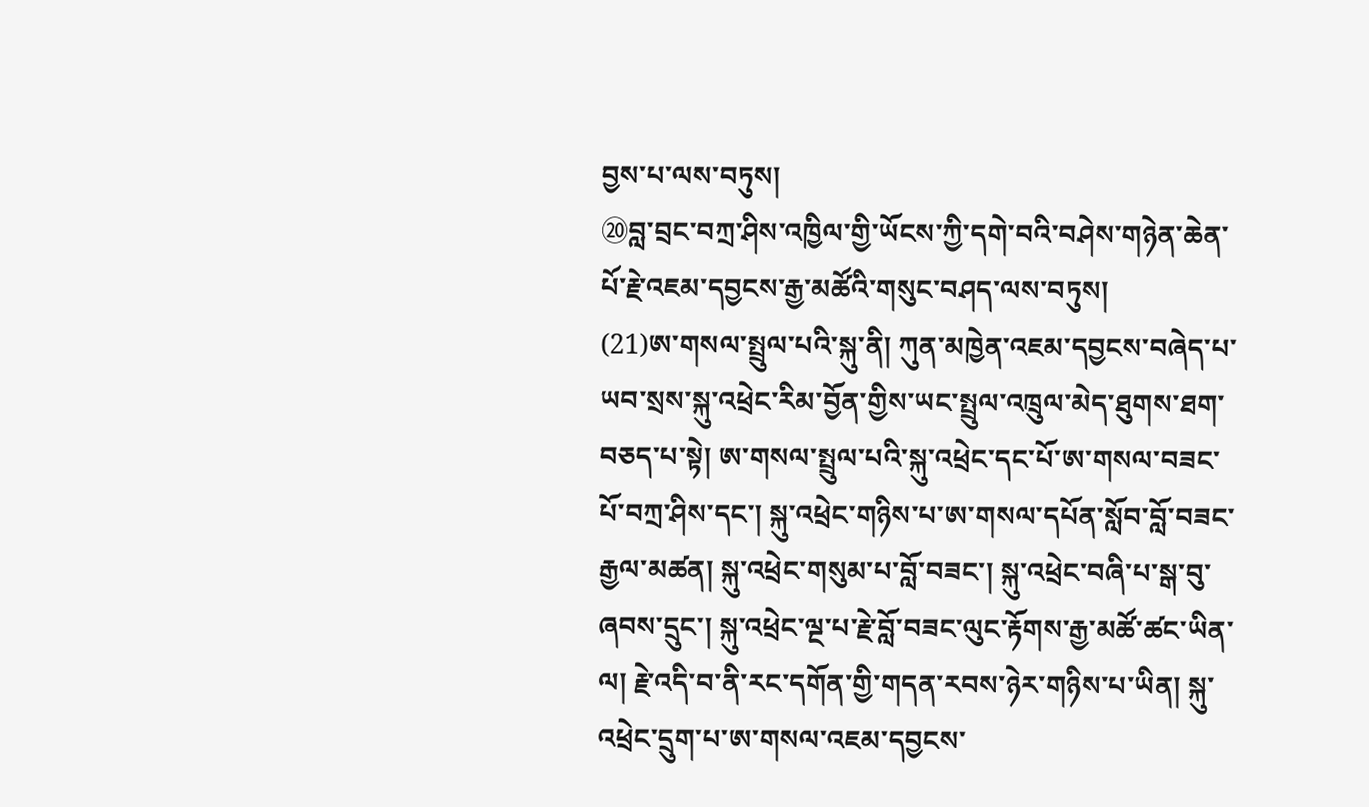བྱས་པ་ལས་བཏུས།
⑳བླ་བྲང་བཀྲ་ཤིས་འཁྱིལ་གྱི་ཡོངས་ཀྱི་དགེ་བའི་བཤེས་གཉེན་ཆེན་པོ་རྗེ་འཇམ་དབྱངས་རྒྱ་མཚོའི་གསུང་བཤད་ལས་བཏུས།
(21)ཨ་གསལ་སྤྲུལ་པའི་སྐུ་ནི། ཀུན་མཁྱེན་འཇམ་དབྱངས་བཞེད་པ་ཡབ་སྲས་སྐུ་འཕྲེང་རིམ་བྱོན་གྱིས་ཡང་སྤྲུལ་འཁྲུལ་མེད་ཐུགས་ཐག་བཅད་པ་སྟེ། ཨ་གསལ་སྤྲུལ་པའི་སྐུ་འཕྲེང་དང་པོ་ཨ་གསལ་བཟང་པོ་བཀྲ་ཤིས་དང་། སྐུ་འཕྲེང་གཉིས་པ་ཨ་གསལ་དཔོན་སློབ་བློ་བཟང་རྒྱལ་མཚན། སྐུ་འཕྲེང་གསུམ་པ་བློ་བཟང་། སྐུ་འཕྲེང་བཞི་པ་སྒ་བུ་ཞབས་དྲུང་། སྐུ་འཕྲེང་ལྔ་པ་རྗེ་བློ་བཟང་ལུང་རྟོགས་རྒྱ་མཚོ་ཚང་ཡིན་ལ། རྗེ་འདི་བ་ནི་རང་དགོན་གྱི་གདན་རབས་ཉེར་གཉིས་པ་ཡིན། སྐུ་འཕྲེང་དྲུག་པ་ཨ་གསལ་འཇམ་དབྱངས་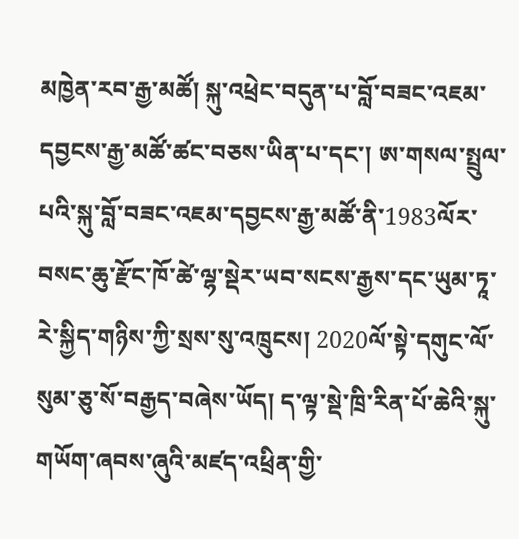མཁྱེན་རབ་རྒྱ་མཚོ། སྐུ་འཕྲེང་བདུན་པ་བློ་བཟང་འཇམ་དབྱངས་རྒྱ་མཚོ་ཚང་བཅས་ཡིན་པ་དང་། ཨ་གསལ་སྤྲུལ་པའི་སྐུ་བློ་བཟང་འཇམ་དབྱངས་རྒྱ་མཚོ་ནི་1983ལོར་བསང་ཆུ་རྫོང་ཁོ་ཚེ་ལྷ་སྡེར་ཡབ་སངས་རྒྱས་དང་ཡུམ་ཏཱ་རེ་སྐྱིད་གཉིས་ཀྱི་སྲས་སུ་འཁྲུངས། 2020ལོ་སྟེ་དགུང་ལོ་སུམ་ཅུ་སོ་བརྒྱད་བཞེས་ཡོད། ད་ལྟ་སྡེ་ཁྲི་རིན་པོ་ཆེའི་སྐུ་གཡོག་ཞབས་ཞུའི་མཛད་འཕྲིན་གྱི་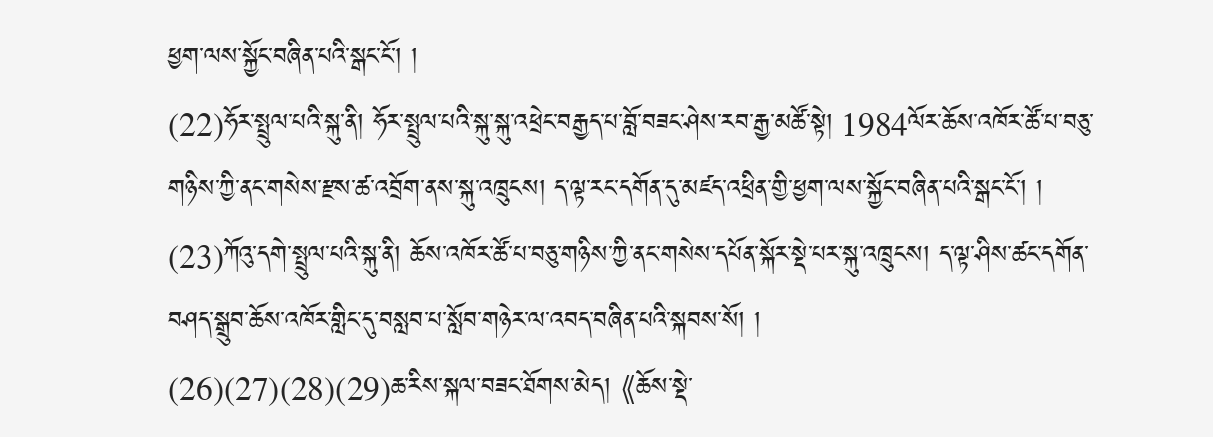ཕྱག་ལས་སྐྱོང་བཞིན་པའི་སྒང་ངོ་། །
(22)ཧོར་སྤྲུལ་པའི་སྐུ་ནི། ཧོར་སྤྲུལ་པའི་སྐུ་སྐུ་འཕྲེང་བརྒྱད་པ་བློ་བཟང་ཤེས་རབ་རྒྱ་མཚོ་སྟེ། 1984ལོར་ཆོས་འཁོར་ཚོ་པ་བཅུ་གཉིས་ཀྱི་ནང་གསེས་རྫས་ཚ་འབྲོག་ནས་སྐུ་འཁྲུངས། ད་ལྟ་རང་དགོན་དུ་མཛད་འཕྲིན་གྱི་ཕྱག་ལས་སྐྱོང་བཞིན་པའི་སྒང་ངོ་། །
(23)ཀོའུ་དགེ་སྤྲུལ་པའི་སྐུ་ནི། ཆོས་འཁོར་ཚོ་པ་བཅུ་གཉིས་ཀྱི་ནང་གསེས་དཔོན་སྐོར་སྡེ་པར་སྐུ་འཁྲུངས། ད་ལྟ་ཤིས་ཚང་དགོན་བཤད་སྒྲུབ་ཆོས་འཁོར་གླིང་དུ་བསླབ་པ་སློབ་གཉེར་ལ་འབད་བཞིན་པའི་སྐབས་སོ། །
(26)(27)(28)(29)ཆ་རིས་སྐལ་བཟང་ཐོགས་མེད། 《ཆོས་སྡེ་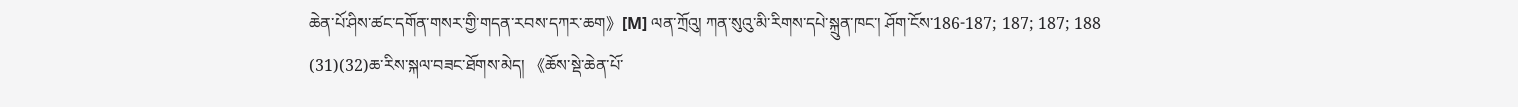ཆེན་པོ་ཤིས་ཚང་དགོན་གསར་གྱི་གདན་རབས་དཀར་ཆག》[M] ལན་ཀྲོའུ། ཀན་སུའུ་མི་རིགས་དཔེ་སྐྲུན་ཁང་། ཤོག་ངོས་186-187; 187; 187; 188
(31)(32)ཆ་རིས་སྐལ་བཟང་ཐོགས་མེད། 《ཆོས་སྡེ་ཆེན་པོ་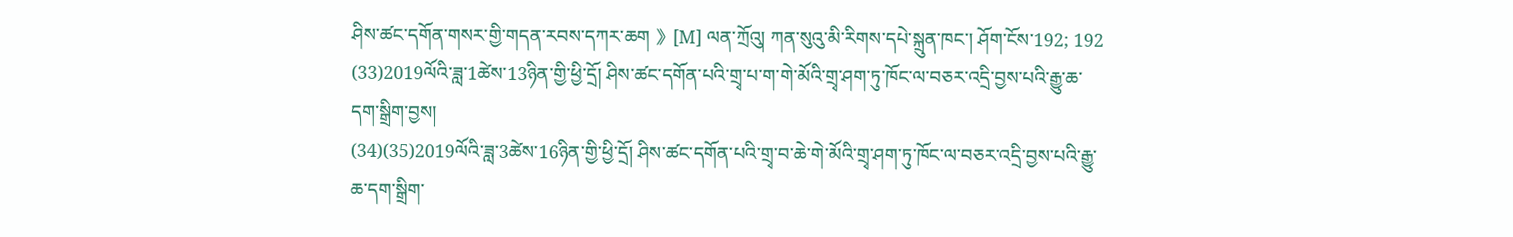ཤིས་ཚང་དགོན་གསར་གྱི་གདན་རབས་དཀར་ཆག 》[M] ལན་ཀྲོའུ། ཀན་སུའུ་མི་རིགས་དཔེ་སྐྲུན་ཁང་། ཤོག་ངོས་192; 192
(33)2019ལོའི་ཟླ་1ཚེས་13ཉིན་གྱི་ཕྱི་དྲོ། ཤིས་ཚང་དགོན་པའི་གྲྭ་པ་ག་གེ་མོའི་གྲྭ་ཤག་ཏུ་ཁོང་ལ་བཅར་འདྲི་བྱས་པའི་རྒྱུ་ཆ་དག་སྒྲིག་བྱས།
(34)(35)2019ལོའི་ཟླ་3ཚེས་16ཉིན་གྱི་ཕྱི་དྲོ། ཤིས་ཚང་དགོན་པའི་གྲྭ་བ་ཆེ་གེ་མོའི་གྲྭ་ཤག་ཏུ་ཁོང་ལ་བཅར་འདྲི་བྱས་པའི་རྒྱུ་ཆ་དག་སྒྲིག་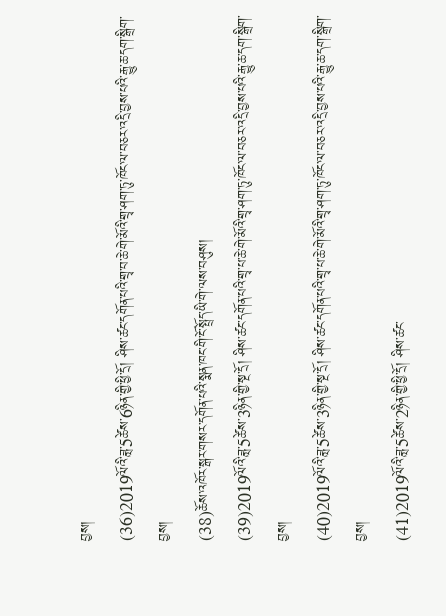བྱས།
(36)2019ལོའི་ཟླ་5ཚེས་6ཉིན་གྱི་ཕྱི་དྲོ། ཤིས་ཚང་དགོན་པའི་གྲྭ་བ་ཆེ་གེ་མོའི་གྲྭ་ཤག་ཏུ་ཁོང་ལ་བཅར་འདྲི་བྱས་པའི་རྒྱུ་ཆ་དག་སྒྲིག་བྱས།
(38)ཆོས་འཁོར་སྒར་གསར་དགོན་པའི་སྨན་ཁང་གི་ངོ་སྤྲོད་ཡི་གེ་ལས་བཤུས།
(39)2019ལོའི་ཟླ་5ཚེས་3ཉིན་གྱི་སྔ་དྲོ། ཤིས་ཚང་དགོན་པའི་གྲྭ་པ་ཆེ་གེ་མོའི་གྲྭ་ཤག་ཏུ་ཁོང་ལ་བཅར་འདྲི་བྱས་པའི་རྒྱུ་ཆ་དག་སྒྲིག་བྱས།
(40)2019ལོའི་ཟླ་5ཚེས་3ཉིན་གྱི་སྔ་དྲོ། ཤིས་ཚང་དགོན་པའི་གྲྭ་པ་ཆེ་གེ་མོའི་གྲྭ་ཤག་ཏུ་ཁོང་ལ་བཅར་འདྲི་བྱས་པའི་རྒྱུ་ཆ་དག་སྒྲིག་བྱས།
(41)2019ལོའི་ཟླ་5ཚེས་2ཉིན་གྱི་ཕྱི་དྲོ། ཤིས་ཚང་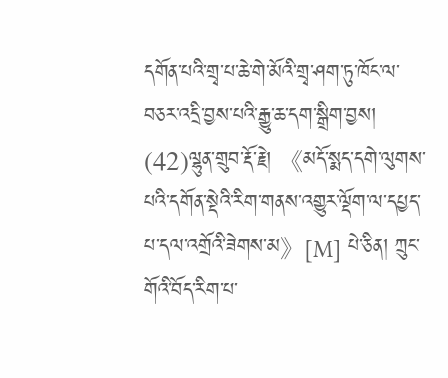དགོན་པའི་གྲྭ་པ་ཆེ་གེ་མོའི་གྲྭ་ཤག་ཏུ་ཁོང་ལ་བཅར་འདྲི་བྱས་པའི་རྒྱུ་ཆ་དག་སྒྲིག་བྱས།
(42)ལྷུན་གྲུབ་རྡོ་རྗེ། 《མདོ་སྨད་དགེ་ལུགས་པའི་དགོན་སྡེའི་རིག་གནས་འགྱུར་ལྡོག་ལ་དཔྱད་པ་དལ་འགྲོའི་ཟེགས་མ》[M] པེ་ཅིན། ཀྲུང་གོའི་བོད་རིག་པ་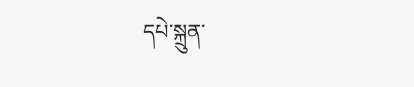དཔེ་སྐྲུན་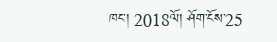ཁང་། 2018ལོ། ཤོག་ངོས་25